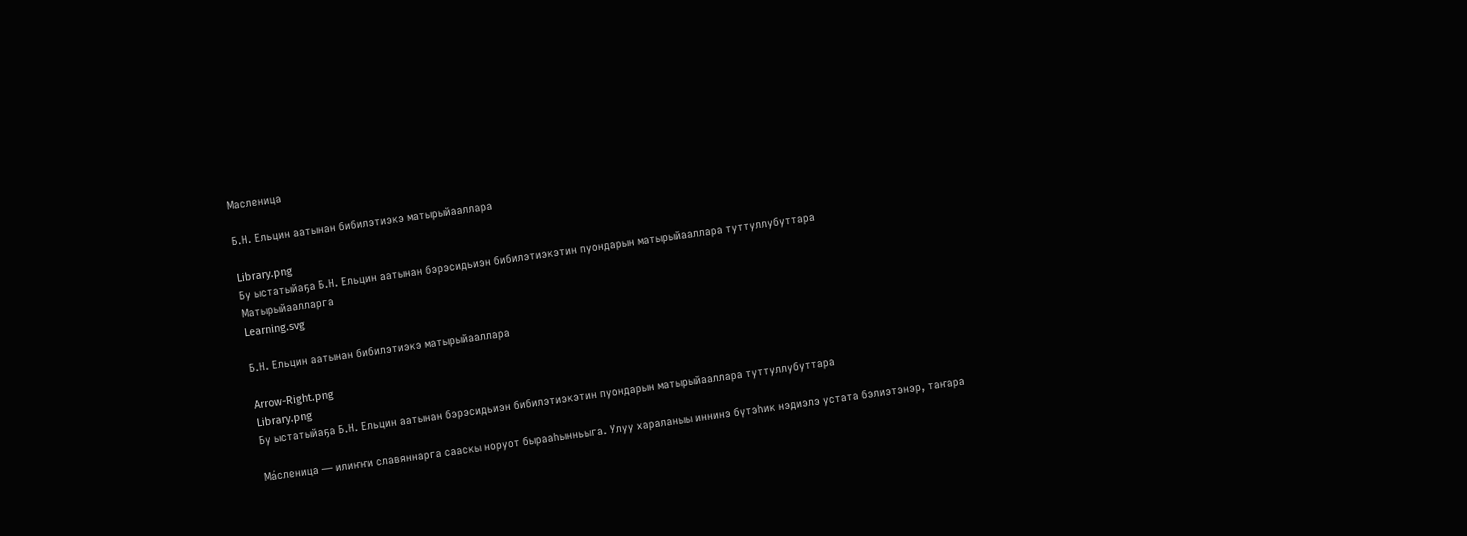Масленица

Б.Н. Ельцин аатынан бибилэтиэкэ матырыйааллара

Library.png
Бу ыстатыйаҕа Б.Н. Ельцин аатынан бэрэсидьиэн бибилэтиэкэтин пуондарын матырыйааллара туттуллубуттара
Матырыйаалларга
Learning.svg

Б.Н. Ельцин аатынан бибилэтиэкэ матырыйааллара

Arrow-Right.png
Library.png
Бу ыстатыйаҕа Б.Н. Ельцин аатынан бэрэсидьиэн бибилэтиэкэтин пуондарын матырыйааллара туттуллубуттара

Ма́сленица — илиҥҥи славяннарга сааскы норуот бырааһынньыга. Улуу хараланыы иннинэ бүтэһик нэдиэлэ устата бэлиэтэнэр, таҥара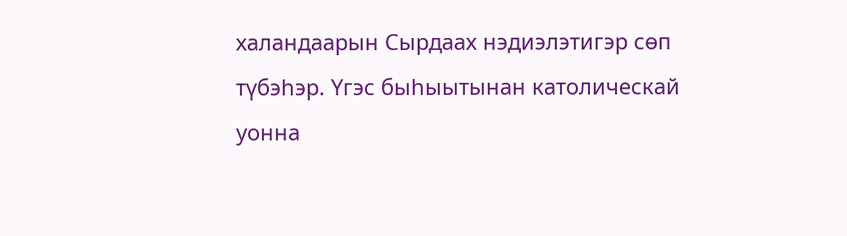халандаарын Сырдаах нэдиэлэтигэр сөп түбэһэр. Үгэс быһыытынан католическай уонна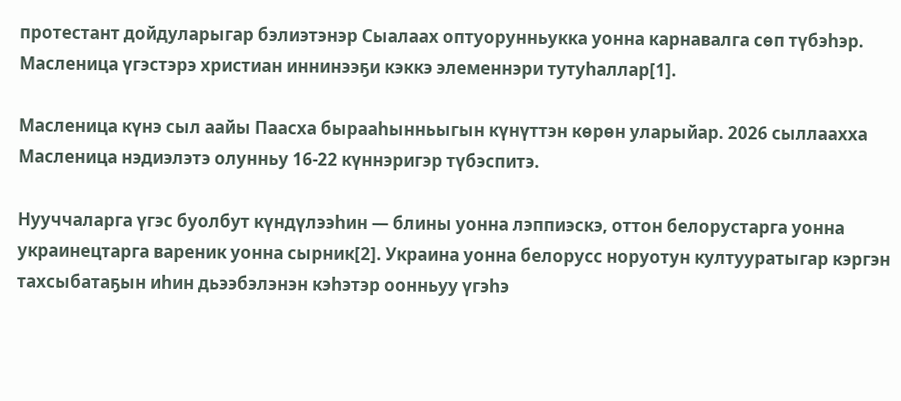протестант дойдуларыгар бэлиэтэнэр Сыалаах оптуорунньукка уонна карнавалга сөп түбэһэр. Масленица үгэстэрэ христиан иннинээҕи кэккэ элеменнэри тутуһаллар[1].

Масленица күнэ сыл аайы Паасха бырааһынньыгын күнүттэн көрөн уларыйар. 2026 сыллаахха Масленица нэдиэлэтэ олунньу 16-22 күннэригэр түбэспитэ.

Нууччаларга үгэс буолбут күндүлээһин — блины уонна лэппиэскэ, оттон белорустарга уонна украинецтарга вареник уонна сырник[2]. Украина уонна белорусс норуотун култууратыгар кэргэн тахсыбатаҕын иһин дьээбэлэнэн кэһэтэр оонньуу үгэһэ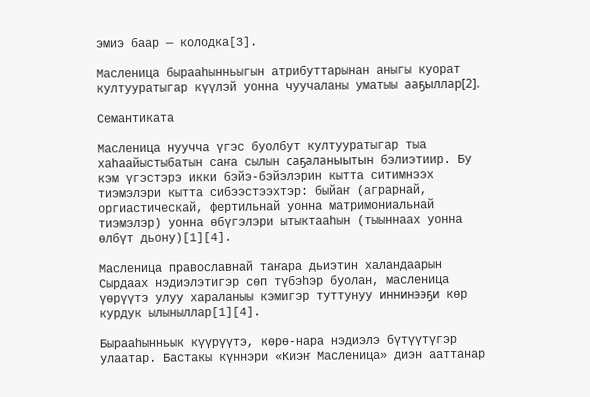эмиэ баар — колодка[3].

Масленица бырааһынньыгын атрибуттарынан аныгы куорат култууратыгар күүлэй уонна чуучаланы уматыы ааҕыллар[2].

Семантиката

Масленица нуучча үгэс буолбут култууратыгар тыа хаһаайыстыбатын саҥа сылын саҕаланыытын бэлиэтиир. Бу кэм үгэстэрэ икки бэйэ-бэйэлэрин кытта ситимнээх тиэмэлэри кытта сибээстээхтэр: быйаҥ (аграрнай, оргиастическай, фертильнай уонна матримониальнай тиэмэлэр) уонна өбүгэлэри ытыктааһын (тыыннаах уонна өлбүт дьону)[1][4].

Масленица православнай таҥара дьиэтин халандаарын Сырдаах нэдиэлэтигэр сөп түбэһэр буолан, масленица үөрүүтэ улуу хараланыы кэмигэр туттунуу иннинээҕи көр курдук ылыныллар[1][4].

Бырааһынньык күүрүүтэ, көрө-нара нэдиэлэ бүтүүтүгэр улаатар. Бастакы күннэри «Киэҥ Масленица» диэн ааттанар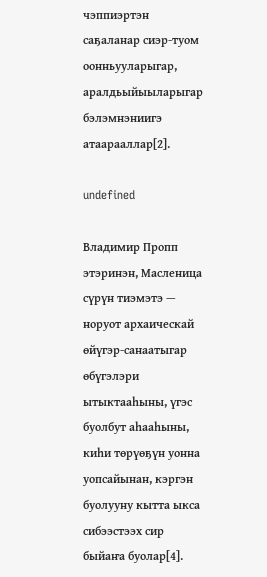чэппиэртэн саҕаланар сиэр-туом оонньууларыгар, аралдьыйыыларыгар бэлэмнэниигэ атаарааллар[2].

undefined

Владимир Пропп этэринэн, Масленица сүрүн тиэмэтэ — норуот архаическай өйүгэр-санаатыгар өбүгэлэри ытыктааһыны, үгэс буолбут аһааһыны, киһи төрүөҕүн уонна уопсайынан, кэргэн буолууну кытта ыкса сибээстээх сир быйаҥа буолар[4].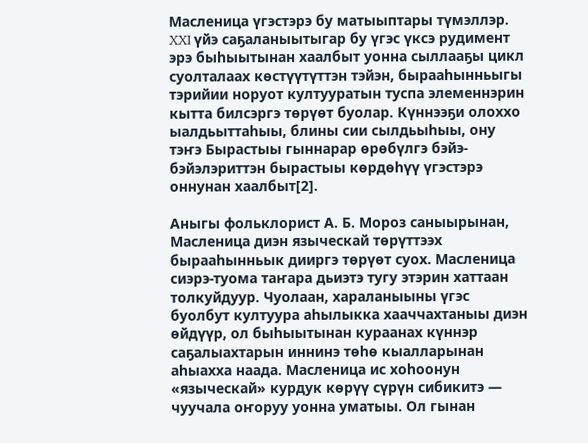Масленица үгэстэрэ бу матыыптары түмэллэр. XXI үйэ саҕаланыытыгар бу үгэс үксэ рудимент эрэ быһыытынан хаалбыт уонна сыллааҕы цикл суолталаах көстүүтүттэн тэйэн, бырааһынньыгы тэрийии норуот култууратын туспа элеменнэрин кытта билсэргэ төрүөт буолар. Күннээҕи олоххо ыалдьыттаһыы, блины сии сылдьыһыы, ону тэҥэ Бырастыы гыннарар өрөбүлгэ бэйэ-бэйэлэриттэн бырастыы көрдөһүү үгэстэрэ оннунан хаалбыт[2].

Аныгы фольклорист А. Б. Мороз саныырынан, Масленица диэн языческай төрүттээх бырааһынньык дииргэ төрүөт суох. Масленица сиэрэ-туома таҥара дьиэтэ тугу этэрин хаттаан толкуйдуур. Чуолаан, хараланыыны үгэс буолбут култуура аһылыкка хааччахтаныы диэн өйдүүр, ол быһыытынан кураанах күннэр саҕалыахтарын иннинэ төһө кыалларынан аһыахха наада. Масленица ис хоһоонун «языческай» курдук көрүү сүрүн сибикитэ — чуучала оҥоруу уонна уматыы. Ол гынан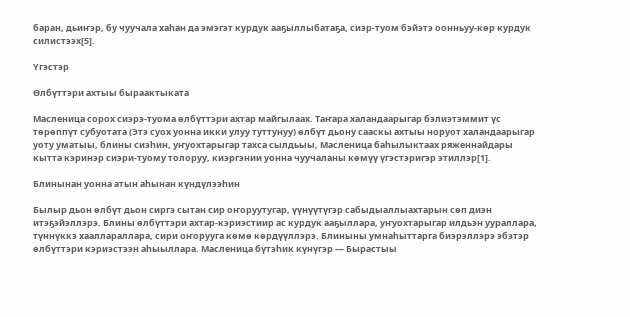баран, дьиҥэр, бу чуучала хаһан да эмэгэт курдук ааҕыллыбатаҕа, сиэр-туом бэйэтэ оонньуу-көр курдук силистээх[5].

Үгэстэр

Өлбүттэри ахтыы быраактыката

Масленица сорох сиэрэ-туома өлбүттэри ахтар майгылаах. Таҥара халандаарыгар бэлиэтэммит үс төрөппүт субуотата (Этэ суох уонна икки улуу туттунуу) өлбүт дьону сааскы ахтыы норуот халандаарыгар уоту уматыы, блины сиэһин, уҥуохтарыгар тахса сылдьыы, Масленица баһылыктаах ряженнайдары кытта кэринэр сиэри-туому толоруу, киэргэнии уонна чуучаланы көмүү үгэстэригэр этиллэр[1].

Блинынан уонна атын аһынан күндүлээһин

Былыр дьон өлбүт дьон сиргэ сытан сир оҥоруутугар, үүнүүтүгэр сабыдыаллыахтарын сөп диэн итэҕэйэллэрэ. Блины өлбүттэри ахтар-кэриэстиир ас курдук ааҕыллара, уҥуохтарыгар илдьэн уураллара, түннүккэ хааллараллара, сири оҥорууга көмө көрдүүллэрэ. Блиныны умнаһыттарга биэрэллэрэ эбэтэр өлбүттэри кэриэстээн аһыыллара. Масленица бүтэһик күнүгэр — Бырастыы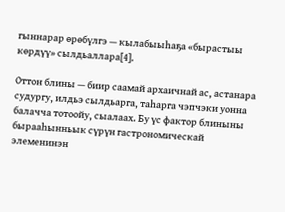гыннарар өрөбүлгэ — кылабыыһаҕа «бырастыы көрдүү» сылдьаллара[4].

Оттон блины — биир саамай архаичнай ас, астанара судургу, илдьэ сылдьарга, таһарга чэпчэки уонна балачча тотоойу, сыалаах. Бу үс фактор блиныны бырааһынньык сүрүн гастрономическай элеменинэн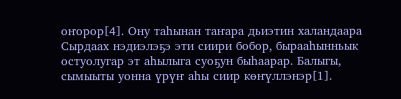оҥорор[4]. Ону таһынан таҥара дьиэтин халандаара Сырдаах нэдиэлэҕэ эти сиири бобор, бырааһынньык остуолугар эт аһылыга суоҕун быһаарар. Балыгы, сымыыты уонна үрүҥ аһы сиир көҥүллэнэр[1].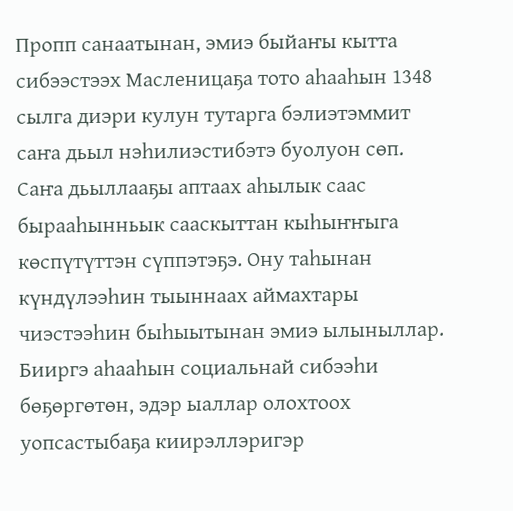Пропп санаатынан, эмиэ быйаҥы кытта сибээстээх Масленицаҕа тото аһааһын 1348 сылга диэри кулун тутарга бэлиэтэммит саҥа дьыл нэһилиэстибэтэ буолуон сөп. Саҥа дьыллааҕы аптаах аһылык саас бырааһынньык сааскыттан кыһыҥҥыга көспүтүттэн сүппэтэҕэ. Ону таһынан күндүлээһин тыыннаах аймахтары чиэстээһин быһыытынан эмиэ ылыныллар. Бииргэ аһааһын социальнай сибээһи бөҕөргөтөн, эдэр ыаллар олохтоох уопсастыбаҕа киирэллэригэр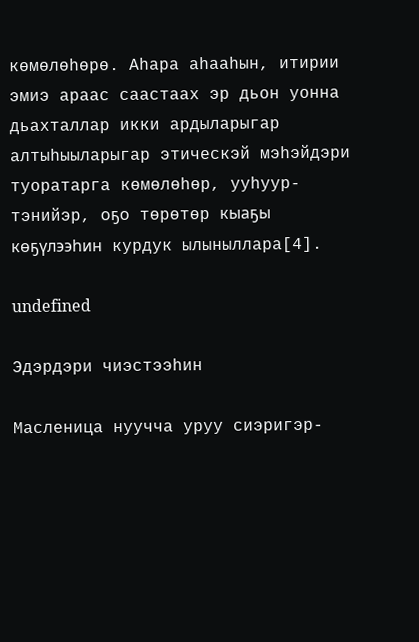көмөлөһөрө. Аһара аһааһын, итирии эмиэ араас саастаах эр дьон уонна дьахталлар икки ардыларыгар алтыһыыларыгар этическэй мэһэйдэри туоратарга көмөлөһөр, ууһуур-тэнийэр, оҕо төрөтөр кыаҕы көҕүлээһин курдук ылыныллара[4].

undefined

Эдэрдэри чиэстээһин

Масленица нуучча уруу сиэригэр-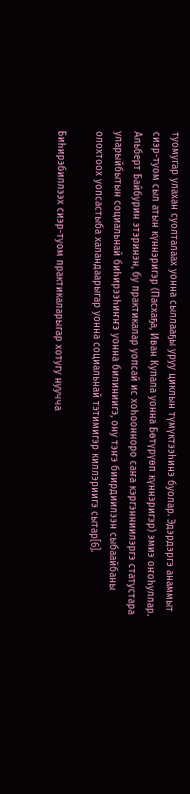туомугар улахан суолталаах уонна сыллааҕы уруу циклын түмүктээһинэ буолар. Эдэрдэргэ анаммыт сиэр-туом сыл атын күннэригэр (Пасхаҕа, Иван Купала уонна Бөтүрүөп күннэригэр) эмиэ оҥоһуллар. Альберт Байбурин этэринэн, бу практикалар уопсай ис хоһоонноро саҥа кэргэнниилэргэ статустара уларыйбытын социальнай биһирээһиҥҥэ уонна билиниигэ, ону тэҥэ биирдиилээн сыбаайбаны олохтоох уопсастыба халандаарыгар уонна социальнай тэтимигэр киллэриигэ сытар[6].

Биһирэбиллээх сиэр-туом практикаларыгар хотугу нуучча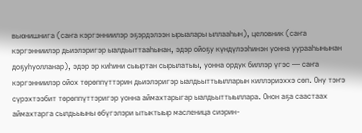вьюнишнига (саҥа кэргэнниилэр эҕэрдэлээн ырыалары ыллааһын), целовник (саҥа кэргэнниилэр дьиэлэригэр ыалдьыттааһынан, эдэр ойоҕу күндүлээһинэн уонна уурааһынынан доҕуһуолланар), эдэр эр киһини сыыртан сырылатыы, уонна ордук биллэр үгэс — саҥа кэргэнниилэр ойох төрөппүттэрин дьиэлэригэр ыалдьыттыылларын киллэриэххэ сөп. Ону тэҥэ сүрэхтээбит төрөппүттэригэр уонна аймахтарыгар ыалдьыттыыллара. Онон аҕа саастаах аймахтарга сылдьыыны өбүгэлэри ытыктыыр масленица сиэрин-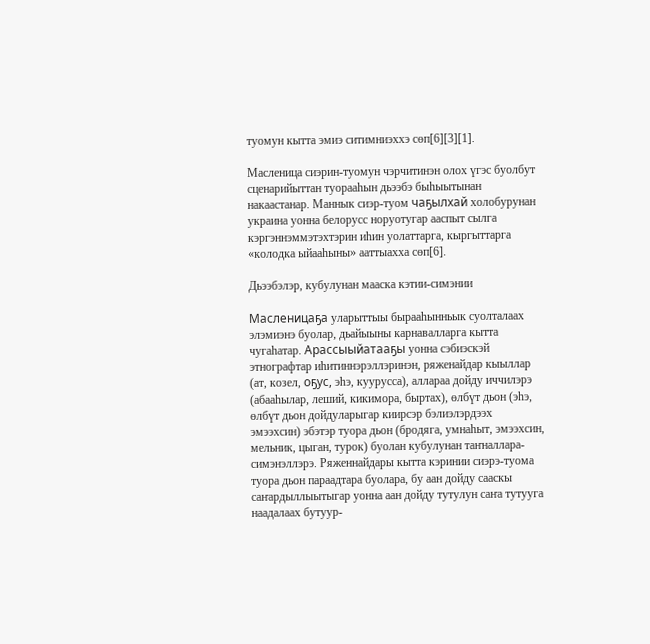туомун кытта эмиэ ситимниэххэ сөп[6][3][1].

Масленица сиэрин-туомун чэрчитинэн олох үгэс буолбут сценарийыттан туорааһын дьээбэ быһыытынан накаастанар. Маннык сиэр-туом чаҕылхай холобурунан украина уонна белорусс норуотугар ааспыт сылга кэргэннэммэтэхтэрин иһин уолаттарга, кыргыттарга «колодка ыйааһыны» ааттыахха сөп[6].

Дьээбэлэр, кубулунан мааска кэтии-симэнии

Масленицаҕа уларыттыы бырааһынньык суолталаах элэмиэнэ буолар, дьайыыны карнавалларга кытта чугаһатар. Арассыыйатааҕы уонна сэбиэскэй этнографтар иһитиннэрэллэринэн, ряженайдар кыыллар (ат, козел, оҕус, эһэ, куурусса), аллараа дойду иччилэрэ (абааһылар, леший, кикимора, быртах), өлбүт дьон (эһэ, өлбүт дьон дойдуларыгар киирсэр бэлиэлэрдээх эмээхсин) эбэтэр туора дьон (бродяга, умнаһыт, эмээхсин, мельник, цыган, турок) буолан кубулунан таҥналлара-симэнэллэрэ. Ряженнайдары кытта кэринии сиэрэ-туома туора дьон параадтара буолара, бу аан дойду сааскы саҥардыллыытыгар уонна аан дойду тутулун саҥа тутууга наадалаах бутуур-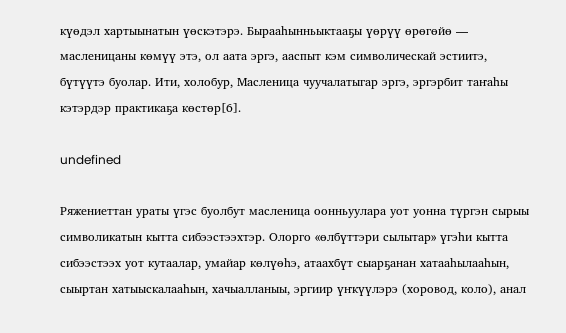күөдэл хартыынатын үөскэтэрэ. Бырааһынньыктааҕы үөрүү өрөгөйө — масленицаны көмүү этэ, ол аата эргэ, ааспыт кэм символическай эстиитэ, бүтүүтэ буолар. Ити, холобур, Масленица чуучалатыгар эргэ, эргэрбит таҥаһы кэтэрдэр практикаҕа көстөр[6].

undefined

Ряжениеттан ураты үгэс буолбут масленица оонньуулара уот уонна түргэн сырыы символикатын кытта сибээстээхтэр. Олорго «өлбүттэри сылытар» үгэһи кытта сибээстээх уот кутаалар, умайар көлүөһэ, атаахбүт сыарҕанан хатааһылааһын, сыыртан хатыыскалааһын, хачыалланыы, эргиир үҥкүүлэрэ (хоровод, коло), анал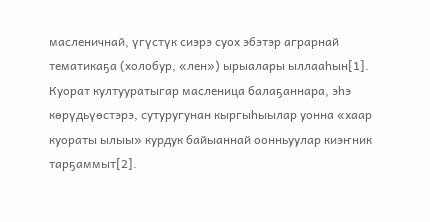масленичнай, үгүстүк сиэрэ суох эбэтэр аграрнай тематикаҕа (холобур, «лен») ырыалары ыллааһын[1]. Куорат култууратыгар масленица балаҕаннара, эһэ көрүдьүөстэрэ, сутуругунан кыргыһыылар уонна «хаар куораты ылыы» курдук байыаннай оонньуулар киэҥник тарҕаммыт[2].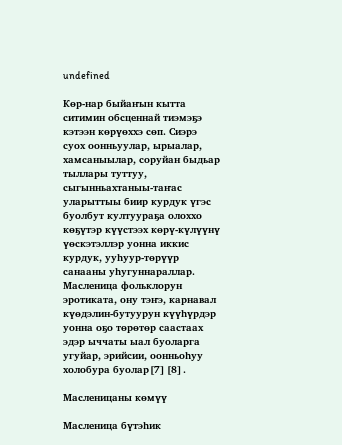undefined

Көр-нар быйаҥын кытта ситимин обсценнай тиэмэҕэ кэтээн көрүөххэ сөп. Сиэрэ суох оонньуулар, ырыалар, хамсаныылар, соруйан быдьар тыллары туттуу, сыгынньахтаныы-таҥас уларыттыы биир курдук үгэс буолбут култуураҕа олоххо көҕүтэр күүстээх көрү-күлүүнү үөскэтэллэр уонна иккис курдук, ууһуур-төрүүр санааны уһугуннараллар. Масленица фольклорун эротиката, ону тэҥэ, карнавал күөдэлин-бутуурун күүһүрдэр уонна оҕо төрөтөр саастаах эдэр ыччаты ыал буоларга угуйар, эрийсии, оонньоһуу холобура буолар[7][8].

Масленицаны көмүү

Масленица бүтэһик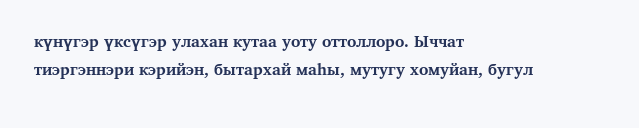күнүгэр үксүгэр улахан кутаа уоту оттоллоро. Ыччат тиэргэннэри кэрийэн, бытархай маһы, мутугу хомуйан, бугул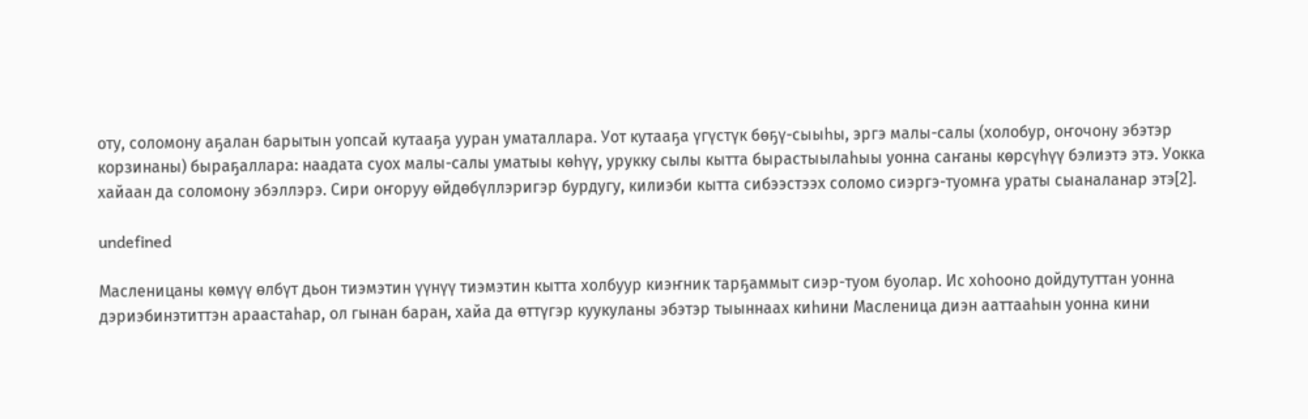оту, соломону аҕалан барытын уопсай кутааҕа ууран уматаллара. Уот кутааҕа үгүстүк бөҕү-сыыһы, эргэ малы-салы (холобур, оҥочону эбэтэр корзинаны) быраҕаллара: наадата суох малы-салы уматыы көһүү, урукку сылы кытта бырастыылаһыы уонна саҥаны көрсүһүү бэлиэтэ этэ. Уокка хайаан да соломону эбэллэрэ. Сири оҥоруу өйдөбүллэригэр бурдугу, килиэби кытта сибээстээх соломо сиэргэ-туомҥа ураты сыаналанар этэ[2].

undefined

Масленицаны көмүү өлбүт дьон тиэмэтин үүнүү тиэмэтин кытта холбуур киэҥник тарҕаммыт сиэр-туом буолар. Ис хоһооно дойдутуттан уонна дэриэбинэтиттэн араастаһар, ол гынан баран, хайа да өттүгэр куукуланы эбэтэр тыыннаах киһини Масленица диэн ааттааһын уонна кини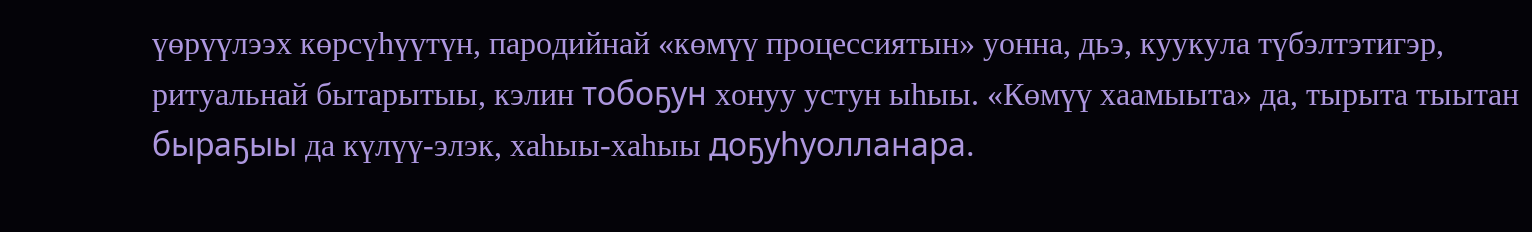үөрүүлээх көрсүһүүтүн, пародийнай «көмүү процессиятын» уонна, дьэ, куукула түбэлтэтигэр, ритуальнай бытарытыы, кэлин тобоҕун хонуу устун ыһыы. «Көмүү хаамыыта» да, тырыта тыытан быраҕыы да күлүү-элэк, хаһыы-хаһыы доҕуһуолланара.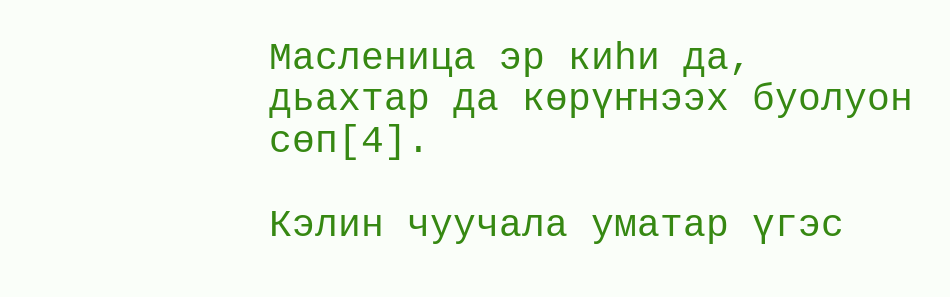Масленица эр киһи да, дьахтар да көрүҥнээх буолуон сөп[4].

Кэлин чуучала уматар үгэс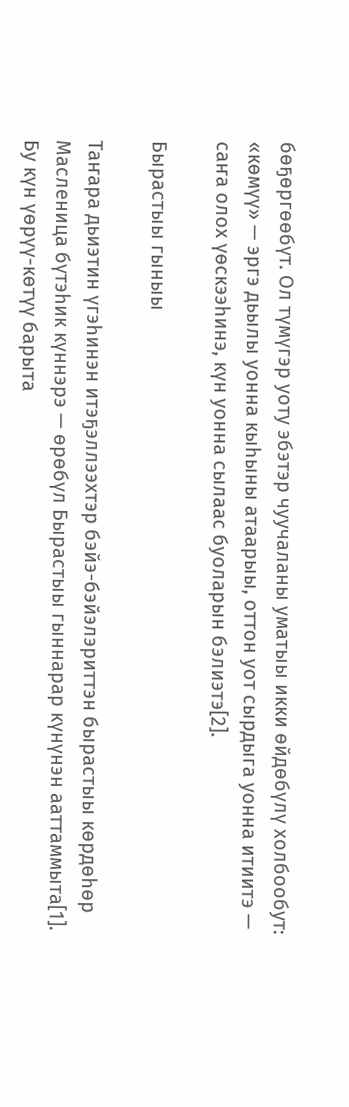бөҕөргөөбүт. Ол түмүгэр уоту эбэтэр чуучаланы уматыы икки өйдөбүлү холбообут: «көмүү» — эргэ дьылы уонна кыһыны атаарыы, оттон уот сырдыга уонна итиитэ — саҥа олох үөскээһинэ, күн уонна сылаас буоларын бэлиэтэ[2].

Бырастыы гыныы

Таҥара дьиэтин үгэһинэн итэҕэллээхтэр бэйэ-бэйэлэриттэн бырастыы көрдөһөр Масленица бүтэһик күннэрэ — өрөбүл Бырастыы гыннарар күнүнэн ааттаммыта[1]. Бу күн үөрүү-көтүү барыта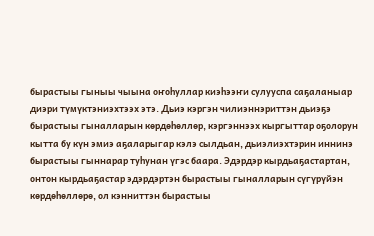бырастыы гыныы чыына оҥоһуллар киэһээҥи сулууспа саҕаланыар диэри түмүктэниэхтээх этэ. Дьиэ кэргэн чилиэннэриттэн дьиэҕэ бырастыы гыналларын көрдөһөллөр, кэргэннээх кыргыттар оҕолорун кытта бу күн эмиэ аҕаларыгар кэлэ сылдьан, дьиэлиэхтэрин иннинэ бырастыы гыннарар туһунан үгэс баара. Эдэрдэр кырдьаҕастартан, онтон кырдьаҕастар эдэрдэртэн бырастыы гыналларын сүгүрүйэн көрдөһөллөрө, ол кэнниттэн бырастыы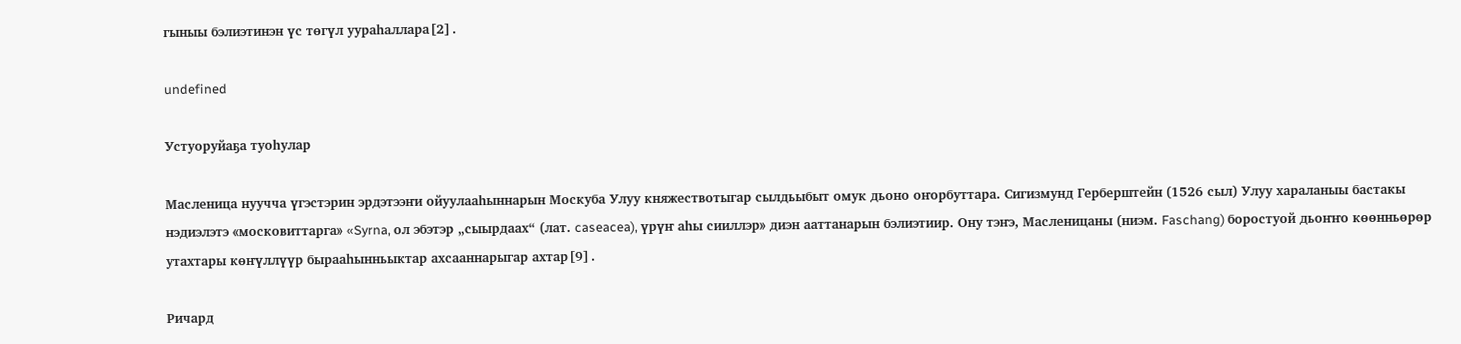гыныы бэлиэтинэн үс төгүл уураһаллара[2].

undefined

Устуоруйаҕа туоһулар

Масленица нуучча үгэстэрин эрдэтээҥи ойуулааһыннарын Москуба Улуу княжествотыгар сылдьыбыт омук дьоно оҥорбуттара. Сигизмунд Герберштейн (1526 сыл) Улуу хараланыы бастакы нэдиэлэтэ «московиттарга» «Syrna, ол эбэтэр „сыырдаах“ (лат. caseacea), үрүҥ аһы сииллэр» диэн ааттанарын бэлиэтиир. Ону тэҥэ, Масленицаны (ниэм. Faschang) боростуой дьоҥҥо көөнньөрөр утахтары көҥүллүүр бырааһынньыктар ахсааннарыгар ахтар[9].

Ричард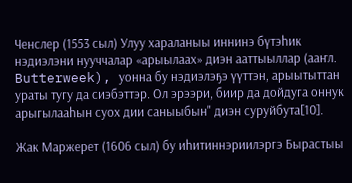Ченслер (1553 сыл) Улуу хараланыы иннинэ бүтэһик нэдиэлэни нууччалар «арыылаах» диэн ааттыыллар (ааҥл. Butterweek), уонна бу нэдиэлэҕэ үүттэн, арыытыттан ураты тугу да сиэбэттэр. Ол эрээри, биир да дойдуга оннук арыгылааһын суох дии саныыбын" диэн суруйбута[10].

Жак Маржерет (1606 сыл) бу иһитиннэриилэргэ Бырастыы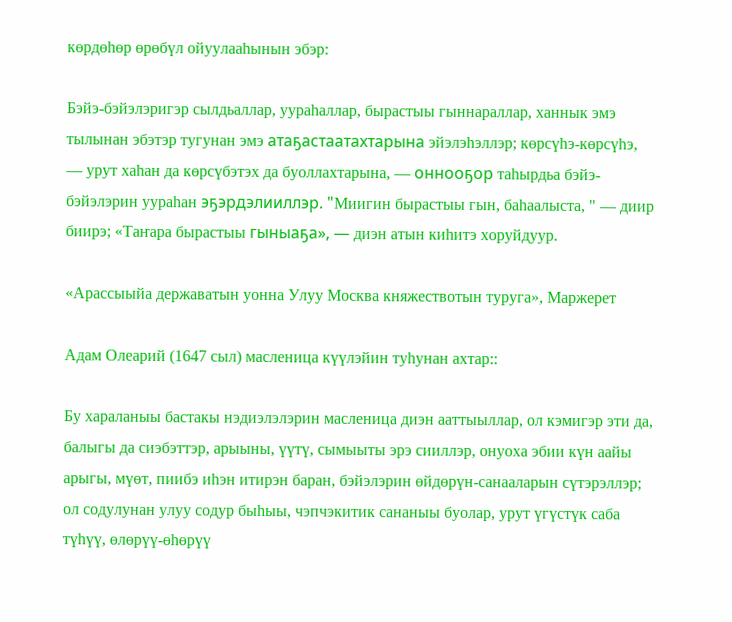көрдөһөр өрөбүл ойуулааһынын эбэр:

Бэйэ-бэйэлэригэр сылдьаллар, уураһаллар, бырастыы гыннараллар, ханнык эмэ тылынан эбэтэр тугунан эмэ атаҕастаатахтарына эйэлэһэллэр; көрсүһэ-көрсүһэ, — урут хаһан да көрсүбэтэх да буоллахтарына, — оннооҕор таһырдьа бэйэ-бэйэлэрин уураһан эҕэрдэлииллэр. "Миигин бырастыы гын, баһаалыста, " — диир биирэ; «Таҥара бырастыы гыныаҕа», — диэн атын киһитэ хоруйдуур.

«Арассыыйа державатын уонна Улуу Москва княжествотын туруга», Маржерет

Адам Олеарий (1647 сыл) масленица күүлэйин туһунан ахтар::

Бу хараланыы бастакы нэдиэлэлэрин масленица диэн ааттыыллар, ол кэмигэр эти да, балыгы да сиэбэттэр, арыыны, үүтү, сымыыты эрэ сииллэр, онуоха эбии күн аайы арыгы, мүөт, пиибэ иһэн итирэн баран, бэйэлэрин өйдөрүн-санааларын сүтэрэллэр; ол содулунан улуу содур быһыы, чэпчэкитик сананыы буолар, урут үгүстүк саба түһүү, өлөрүү-өһөрүү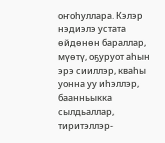оҥоһуллара. Кэлэр нэдиэлэ устата өйдөнөн бараллар, мүөтү, оҕуруот аһын эрэ сииллэр, кваһы уонна уу иһэллэр, баанньыкка сылдьаллар, тиритэллэр-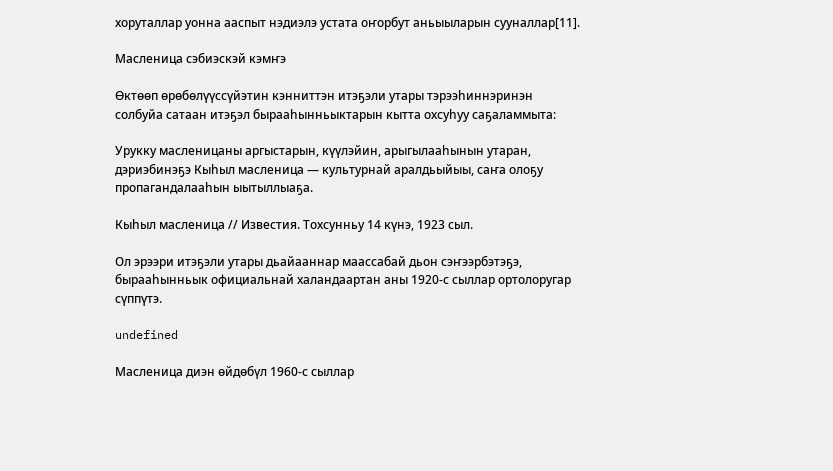хоруталлар уонна ааспыт нэдиэлэ устата оҥорбут аньыыларын сууналлар[11].

Масленица сэбиэскэй кэмҥэ

Өктөөп өрөбөлүүссүйэтин кэнниттэн итэҕэли утары тэрээһиннэринэн солбуйа сатаан итэҕэл бырааһынньыктарын кытта охсуһуу саҕаламмыта:

Урукку масленицаны аргыстарын, күүлэйин, арыгылааһынын утаран, дэриэбинэҕэ Кыһыл масленица — культурнай аралдьыйыы, саҥа олоҕу пропагандалааһын ыытыллыаҕа.

Кыһыл масленица // Известия. Тохсунньу 14 күнэ, 1923 сыл.

Ол эрээри итэҕэли утары дьайааннар маассабай дьон сэҥээрбэтэҕэ, бырааһынньык официальнай халандаартан аны 1920-с сыллар ортолоругар сүппүтэ.

undefined

Масленица диэн өйдөбүл 1960-с сыллар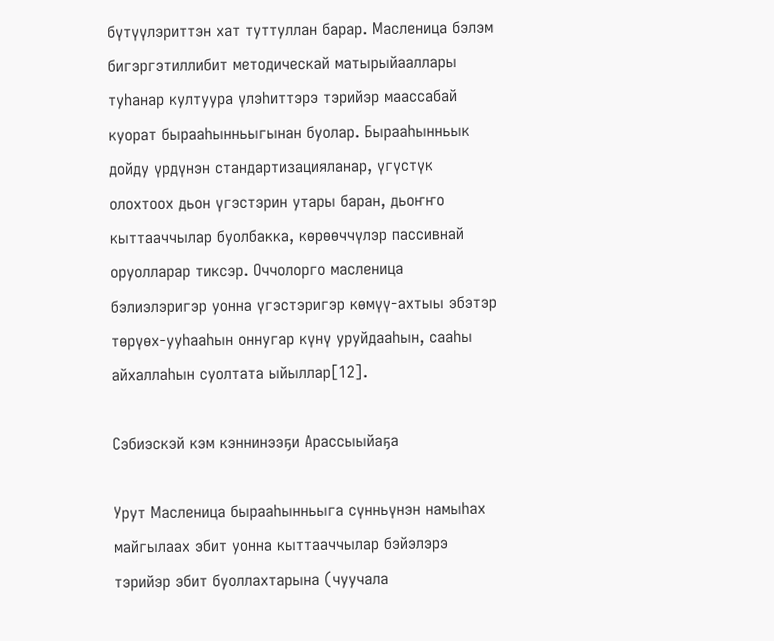бүтүүлэриттэн хат туттуллан барар. Масленица бэлэм бигэргэтиллибит методическай матырыйааллары туһанар култуура үлэһиттэрэ тэрийэр маассабай куорат бырааһынньыгынан буолар. Бырааһынньык дойду үрдүнэн стандартизацияланар, үгүстүк олохтоох дьон үгэстэрин утары баран, дьоҥҥо кыттааччылар буолбакка, көрөөччүлэр пассивнай оруолларар тиксэр. Оччолорго масленица бэлиэлэригэр уонна үгэстэригэр көмүү-ахтыы эбэтэр төрүөх-ууһааһын оннугар күнү уруйдааһын, сааһы айхаллаһын суолтата ыйыллар[12].

Сэбиэскэй кэм кэннинээҕи Арассыыйаҕа

Урут Масленица бырааһынньыга сүнньүнэн намыһах майгылаах эбит уонна кыттааччылар бэйэлэрэ тэрийэр эбит буоллахтарына (чуучала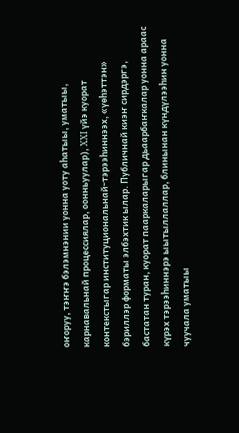оҥоруу, тэҥҥэ бэлэмнэнии уонна уоту аһатыы, уматыы, карнавальнай процессиялар, оонньуулар), XXI үйэ куорат контекстыгар институциональнай-тэрээһиннээх, «үөһэттэн» бэриллэр форматы элбэхтик ылар. Публичнай киэҥ сирдэргэ, бастатан туран, куорат пааркаларыгар дьаарбаҥкалар уонна араас күрэх тэрээһиннэрэ ыытыллаллар, блинынан күндүлээһин уонна чуучала уматыы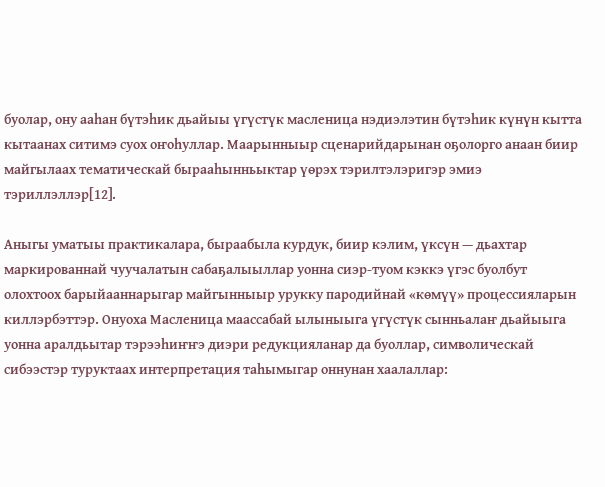буолар, ону ааһан бүтэһик дьайыы үгүстүк масленица нэдиэлэтин бүтэһик күнүн кытта кытаанах ситимэ суох оҥоһуллар. Маарынныыр сценарийдарынан оҕолорго анаан биир майгылаах тематическай бырааһынньыктар үөрэх тэрилтэлэригэр эмиэ тэриллэллэр[12].

Аныгы уматыы практикалара, быраабыла курдук, биир кэлим, үксүн — дьахтар маркированнай чуучалатын сабаҕалыыллар уонна сиэр-туом кэккэ үгэс буолбут олохтоох барыйааннарыгар майгынныыр урукку пародийнай «көмүү» процессияларын киллэрбэттэр. Онуоха Масленица маассабай ылыныыга үгүстүк сынньалаҥ дьайыыга уонна аралдьытар тэрээһиҥҥэ диэри редукцияланар да буоллар, символическай сибээстэр туруктаах интерпретация таһымыгар оннунан хаалаллар: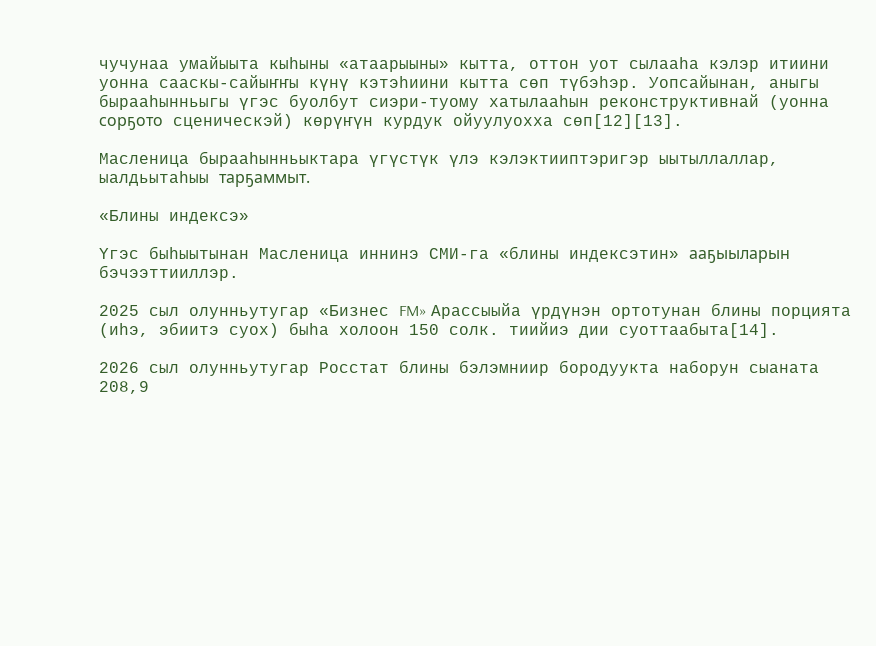чучунаа умайыыта кыһыны «атаарыыны» кытта, оттон уот сылааһа кэлэр итиини уонна сааскы-сайыҥҥы күнү кэтэһиини кытта сөп түбэһэр. Уопсайынан, аныгы бырааһынньыгы үгэс буолбут сиэри-туому хатылааһын реконструктивнай (уонна сорҕото сценическэй) көрүҥүн курдук ойуулуохха сөп[12][13].

Масленица бырааһынньыктара үгүстүк үлэ кэлэктииптэригэр ыытыллаллар, ыалдьытаһыы тарҕаммыт.

«Блины индексэ»

Үгэс быһыытынан Масленица иннинэ СМИ-га «блины индексэтин» ааҕыыларын бэчээттииллэр.

2025 сыл олунньутугар «Бизнес FM» Арассыыйа үрдүнэн ортотунан блины порцията (иһэ, эбиитэ суох) быһа холоон 150 солк. тиийиэ дии суоттаабыта[14].

2026 сыл олунньутугар Росстат блины бэлэмниир бородуукта наборун сыаната 208,9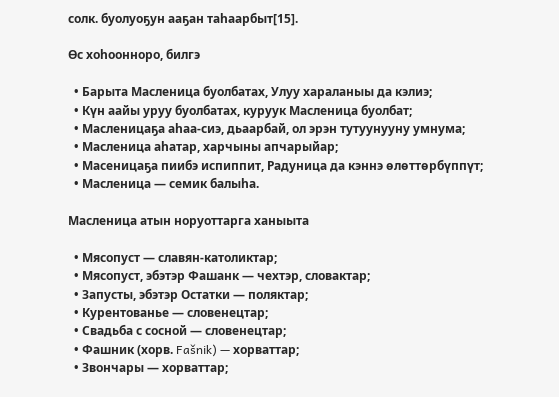солк. буолуоҕун ааҕан таһаарбыт[15].

Өс хоһоонноро, билгэ

  • Барыта Масленица буолбатах, Улуу хараланыы да кэлиэ;
  • Күн аайы уруу буолбатах, куруук Масленица буолбат;
  • Масленицаҕа аһаа-сиэ, дьаарбай, ол эрэн тутуунууну умнума;
  • Масленица аһатар, харчыны апчарыйар;
  • Масеницаҕа пиибэ испиппит, Радуница да кэннэ өлөттөрбүппүт;
  • Масленица — семик балыһа.

Масленица атын норуоттарга ханыыта

  • Мясопуст — славян-католиктар;
  • Мясопуст, эбэтэр Фашанк — чехтэр, словактар;
  • Запусты, эбэтэр Остатки — поляктар;
  • Курентованье — словенецтар;
  • Свадьба с сосной — словенецтар;
  • Фашник (хорв. Fašnik) — хорваттар;
  • Звончары — хорваттар;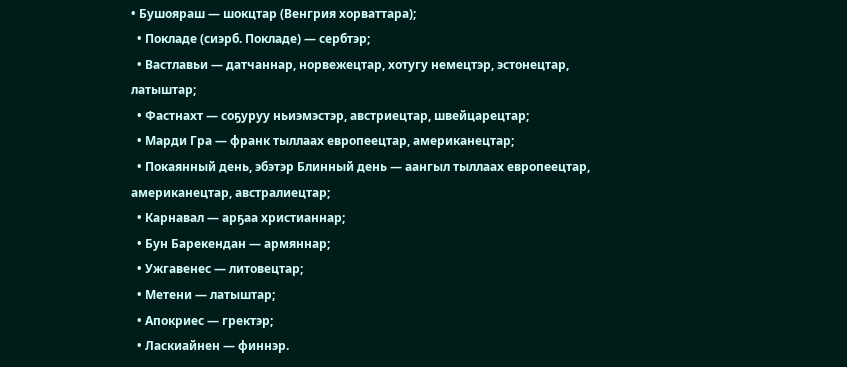• Бушояраш — шокцтар (Венгрия хорваттара);
  • Покладе (сиэрб. Покладе) — сербтэр;
  • Вастлавьи — датчаннар, норвежецтар, хотугу немецтэр, эстонецтар, латыштар;
  • Фастнахт — соҕуруу ньиэмэстэр, австриецтар, швейцарецтар;
  • Марди Гра — франк тыллаах европеецтар, американецтар;
  • Покаянный день, эбэтэр Блинный день — аангыл тыллаах европеецтар, американецтар, австралиецтар;
  • Карнавал — арҕаа христианнар;
  • Бун Барекендан — армяннар;
  • Ужгавенес — литовецтар;
  • Метени — латыштар;
  • Апокриес — гректэр;
  • Ласкиайнен — финнэр.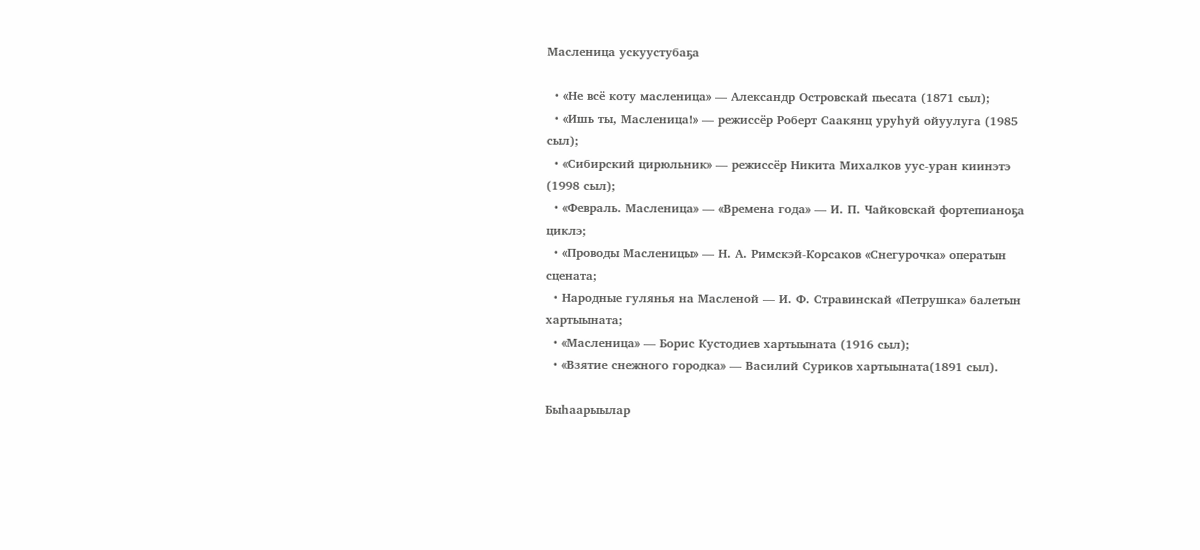Масленица ускуустубаҕа

  • «Не всё коту масленица» — Александр Островскай пьесата (1871 сыл);
  • «Ишь ты, Масленица!» — режиссёр Роберт Саакянц уруһуй ойуулуга (1985 сыл);
  • «Сибирский цирюльник» — режиссёр Никита Михалков уус-уран киинэтэ (1998 сыл);
  • «Февраль. Масленица» — «Времена года» — И. П. Чайковскай фортепианоҕа циклэ;
  • «Проводы Масленицы» — Н. А. Римскэй-Корсаков «Снегурочка» оператын сцената;
  • Народные гулянья на Масленой — И. Ф. Стравинскай «Петрушка» балетын хартыыната;
  • «Масленица» — Борис Кустодиев хартыыната (1916 сыл);
  • «Взятие снежного городка» — Василий Суриков хартыыната(1891 сыл).

Быһаарыылар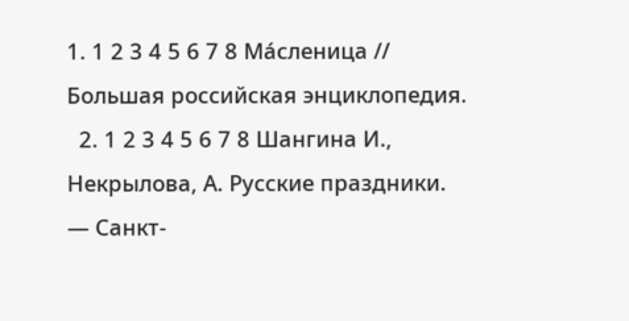1. 1 2 3 4 5 6 7 8 Ма́сленица // Большая российская энциклопедия.
  2. 1 2 3 4 5 6 7 8 Шангина И., Некрылова, А. Русские праздники. — Санкт-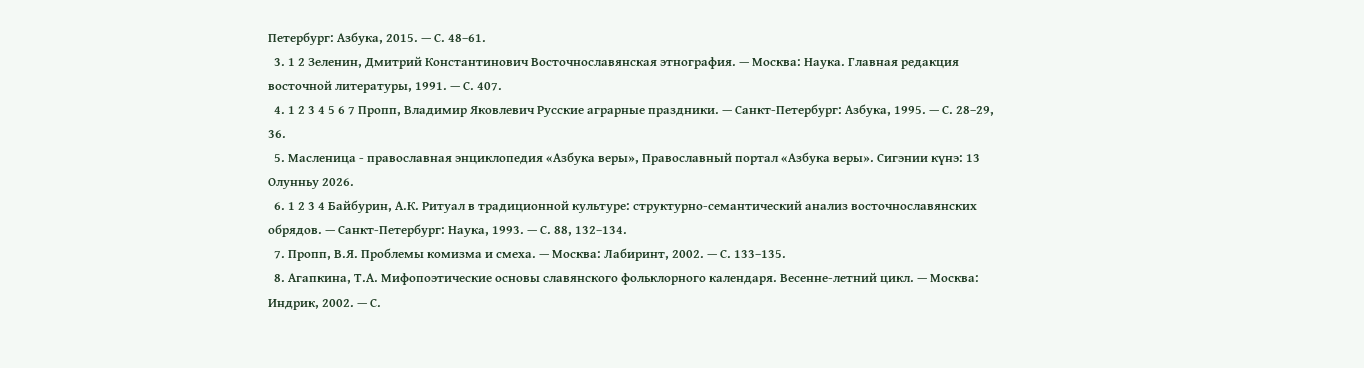Петербург: Азбука, 2015. — С. 48–61.
  3. 1 2 Зеленин, Дмитрий Константинович Восточнославянская этнография. — Москва: Наука. Главная редакция восточной литературы, 1991. — С. 407.
  4. 1 2 3 4 5 6 7 Пропп, Владимир Яковлевич Русские аграрные праздники. — Санкт-Петербург: Азбука, 1995. — С. 28–29, 36.
  5. Масленица - православная энциклопедия «Азбука веры», Православный портал «Азбука веры». Сигэнии күнэ: 13 Олунньу 2026.
  6. 1 2 3 4 Байбурин, А.К. Ритуал в традиционной культуре: структурно-семантический анализ восточнославянских обрядов. — Санкт-Петербург: Наука, 1993. — С. 88, 132–134.
  7. Пропп, В.Я. Проблемы комизма и смеха. — Москва: Лабиринт, 2002. — С. 133–135.
  8. Агапкина, Т.А. Мифопоэтические основы славянского фольклорного календаря. Весенне-летний цикл. — Москва: Индрик, 2002. — С.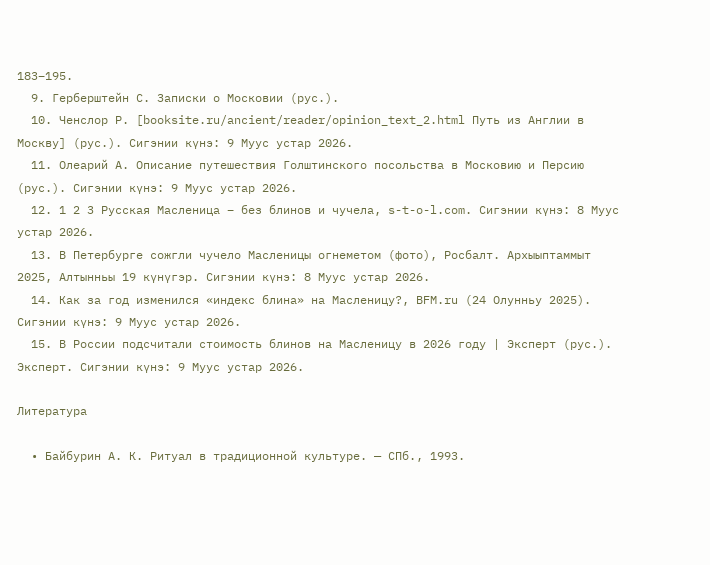183–195.
  9. Герберштейн С. Записки о Московии (рус.).
  10. Ченслор Р. [booksite.ru/ancient/reader/opinion_text_2.html Путь из Англии в Москву] (рус.). Сигэнии күнэ: 9 Муус устар 2026.
  11. Олеарий А. Описание путешествия Голштинского посольства в Московию и Персию (рус.). Сигэнии күнэ: 9 Муус устар 2026.
  12. 1 2 3 Русская Масленица – без блинов и чучела, s-t-o-l.com. Сигэнии күнэ: 8 Муус устар 2026.
  13. В Петербурге сожгли чучело Масленицы огнеметом (фото), Росбалт. Архыыптаммыт 2025, Алтынньы 19 күнүгэр. Сигэнии күнэ: 8 Муус устар 2026.
  14. Как за год изменился «индекс блина» на Масленицу?, BFM.ru (24 Олунньу 2025). Сигэнии күнэ: 9 Муус устар 2026.
  15. В России подсчитали стоимость блинов на Масленицу в 2026 году | Эксперт (рус.). Эксперт. Сигэнии күнэ: 9 Муус устар 2026.

Литература

  • Байбурин А. К. Ритуал в традиционной культуре. — СПб., 1993.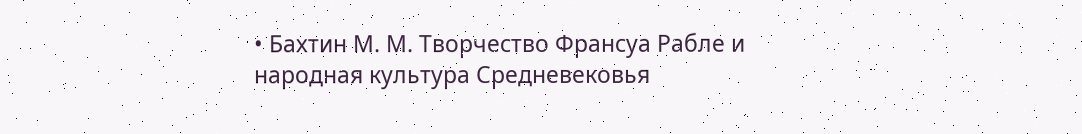• Бахтин М. М. Творчество Франсуа Рабле и народная культура Средневековья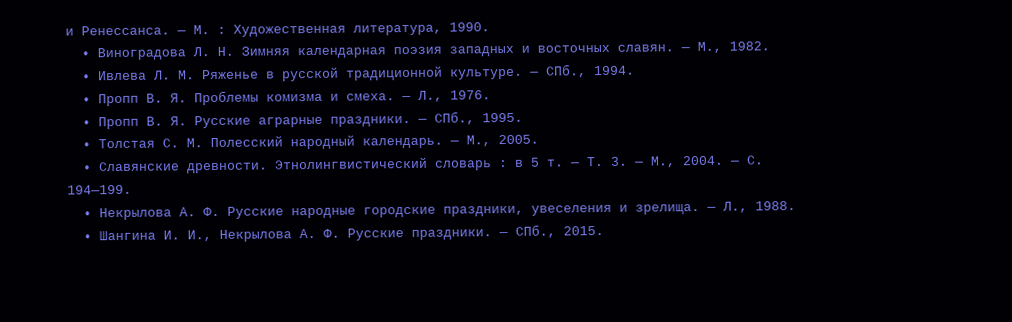и Ренессанса. — М. : Художественная литература, 1990.
  • Виноградова Л. Н. Зимняя календарная поэзия западных и восточных славян. — М., 1982.
  • Ивлева Л. М. Ряженье в русской традиционной культуре. — СПб., 1994.
  • Пропп В. Я. Проблемы комизма и смеха. — Л., 1976.
  • Пропп В. Я. Русские аграрные праздники. — СПб., 1995.
  • Толстая С. М. Полесский народный календарь. — М., 2005.
  • Славянские древности. Этнолингвистический словарь : в 5 т. — Т. 3. — М., 2004. — С. 194—199.
  • Некрылова А. Ф. Русские народные городские праздники, увеселения и зрелища. — Л., 1988.
  • Шангина И. И., Некрылова А. Ф. Русские праздники. — СПб., 2015.